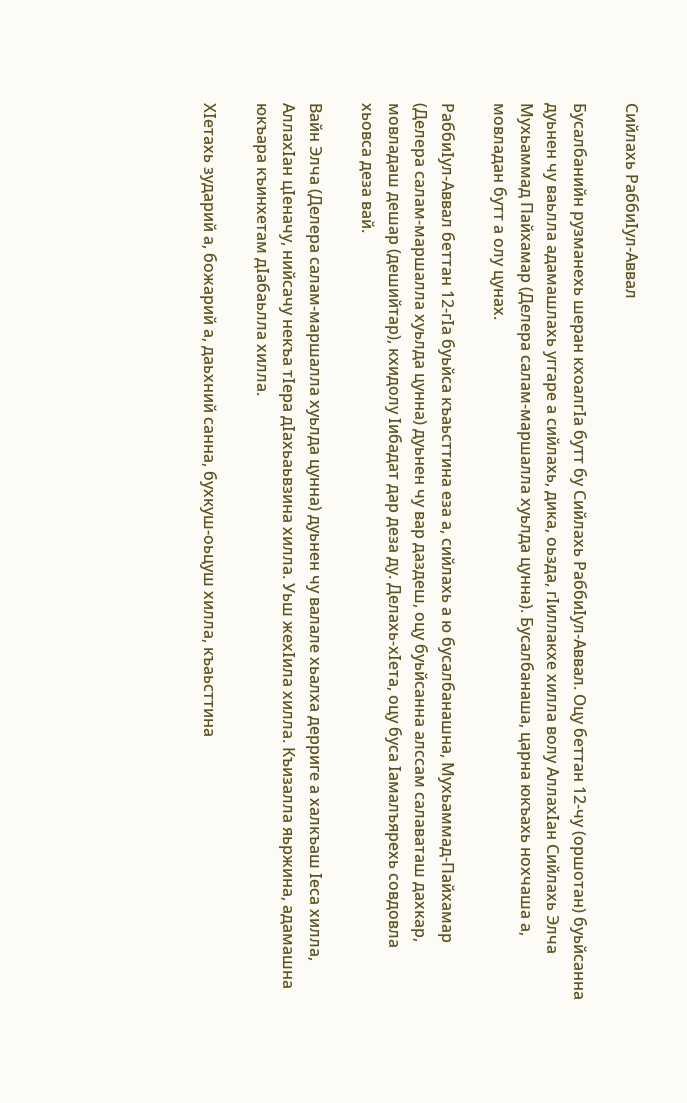Сийлахь РаббиIул-Аввал

Бусалбанийн рузманехь шеран кхоалгIа бутт бу Сийлахь РаббиIул-Аввал. Оцу беттан 12-чу (оршотан) буьйсанна дуьнен чу ваьлла адамашлахь уггаре а сийлахь, дика, оьзда, гIиллакхе хилла волу АллахIан Сийлахь Элча Мухьаммад Пайхамар (Делера салам-маршалла хуьлда цунна). Бусалбанаша, царна юкъахь нохчаша а, мовладан бутт а олу цунах.

РаббиIул-Аввал беттан 12-гIа буьйса къаьсттина еза а, сийлахь а ю бусалбанашна, Мухьаммад-Пайхамар (Делера салам-маршалла хуьлда цунна) дуьнен чу вар даздеш, оцу буьйсанна алссам салаваташ дахкар, мовладаш дешар (дешийтар), кхидолу Iибадат дар деза ду. Делахь-хIета, оцу буса Iамалъярехь совдовла хьовса деза вай.

Вайн Элча (Делера салам-маршалла хуьлда цунна) дуьнен чу валале хьалха дерриге а халкъаш Iеса хилла, АллахIан цIеначу, нийсачу некъа тIера дIахьаьвзина хилла. Уьш жехIила хилла. Къизалла яьржина, адамашна юкъара къинхетам дIабаьлла хилла.

ХIетахь зударий а, божарий а, даьхний санна, бухкуш-оьцуш хилла, къаьсттина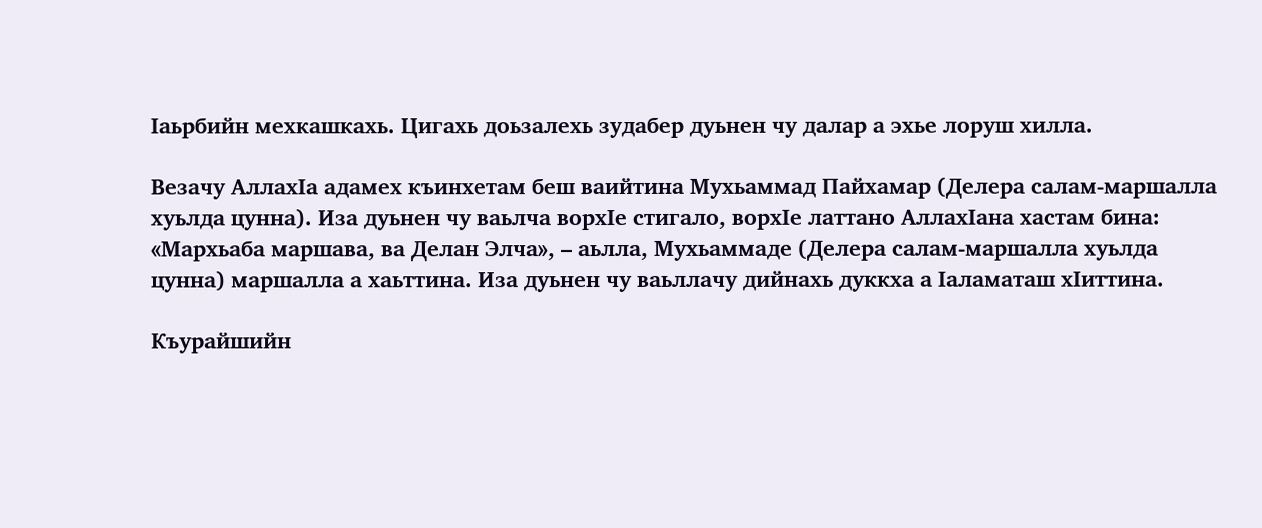Iаьрбийн мехкашкахь. Цигахь доьзалехь зудабер дуьнен чу далар а эхье лоруш хилла.

Везачу АллахIа адамех къинхетам беш ваийтина Мухьаммад Пайхамар (Делера салам-маршалла хуьлда цунна). Иза дуьнен чу ваьлча ворхIе стигало, ворхIе латтано АллахIана хастам бина: «Мархьаба маршава, ва Делан Элча», – аьлла, Мухьаммаде (Делера салам-маршалла хуьлда цунна) маршалла а хаьттина. Иза дуьнен чу ваьллачу дийнахь дуккха а Iаламаташ хIиттина.

Къурайшийн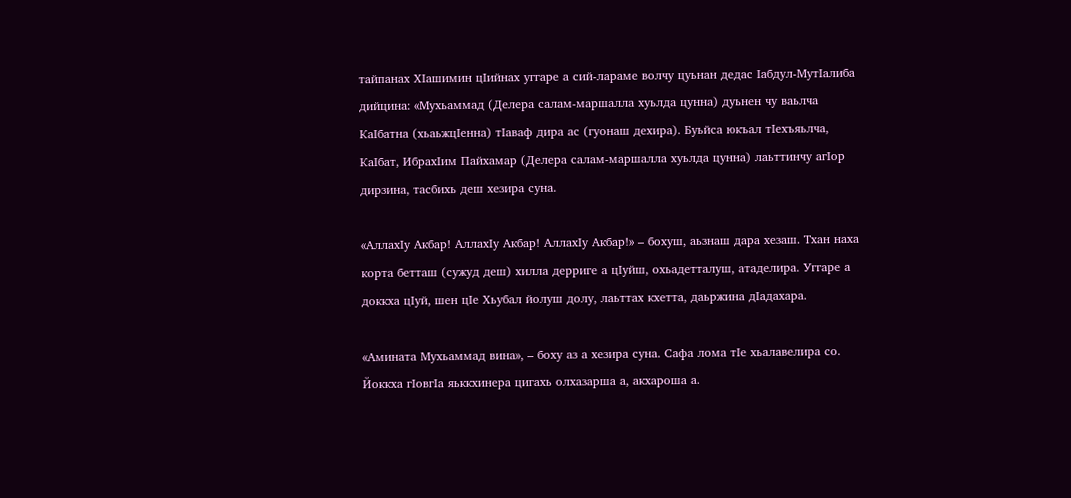тайпанах ХIашимин цIийнах уггаре а сий-лараме волчу цуьнан дедас Iабдул-МутIалиба дийцина: «Мухьаммад (Делера салам-маршалла хуьлда цунна) дуьнен чу ваьлча КаIбатна (хьаьжцIенна) тIаваф дира ас (гуонаш дехира). Буьйса юкъал тIехъяьлча, КаIбат, ИбрахIим Пайхамар (Делера салам-маршалла хуьлда цунна) лаьттинчу агIор дирзина, тасбихь деш хезира суна.

«АллахIу Акбар! АллахIу Акбар! АллахIу Акбар!» – бохуш, аьзнаш дара хезаш. Тхан наха корта бетташ (сужуд деш) хилла дерриге а цIуйш, охьадетталуш, атаделира. Уггаре а доккха цIуй, шен цIе Хьубал йолуш долу, лаьттах кхетта, даьржина дIадахара.

«Амината Мухьаммад вина», – боху аз а хезира суна. Сафа лома тIе хьалавелира со. Йоккха гIовгIа яьккхинера цигахь олхазарша а, акхароша а.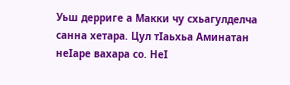Уьш дерриге а Макки чу схьагулделча санна хетара. Цул тIаьхьа Аминатан неIаре вахара со. НеI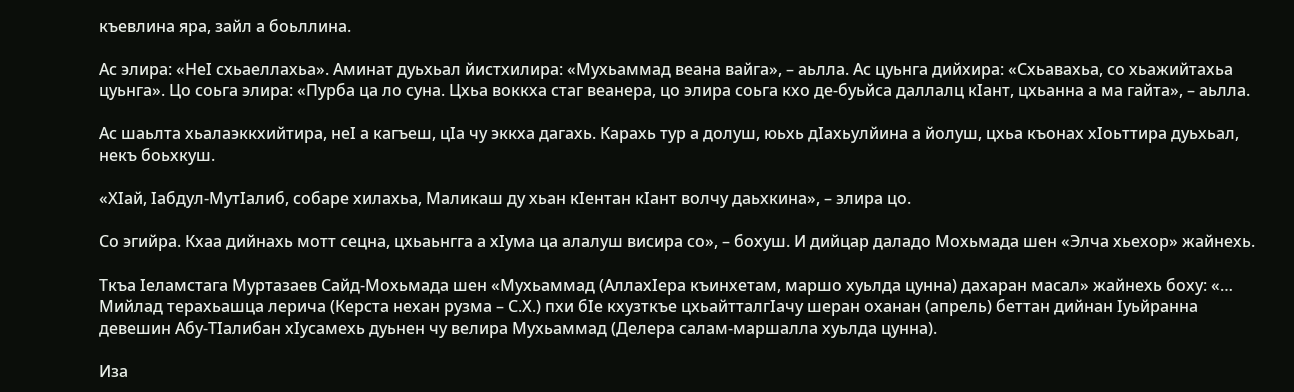къевлина яра, зайл а боьллина.

Ас элира: «НеI схьаеллахьа». Аминат дуьхьал йистхилира: «Мухьаммад веана вайга», – аьлла. Ас цуьнга дийхира: «Схьавахьа, со хьажийтахьа цуьнга». Цо соьга элира: «Пурба ца ло суна. Цхьа воккха стаг веанера, цо элира соьга кхо де-буьйса даллалц кIант, цхьанна а ма гайта», – аьлла.

Ас шаьлта хьалаэккхийтира, неI а кагъеш, цIа чу эккха дагахь. Карахь тур а долуш, юьхь дIахьулйина а йолуш, цхьа къонах хIоьттира дуьхьал, некъ боьхкуш.

«ХIай, Iабдул-МутIалиб, собаре хилахьа, Маликаш ду хьан кIентан кIант волчу даьхкина», – элира цо.

Со эгийра. Кхаа дийнахь мотт сецна, цхьаьнгга а хIума ца алалуш висира со», – бохуш. И дийцар даладо Мохьмада шен «Элча хьехор» жайнехь.

Ткъа Iеламстага Муртазаев Сайд-Мохьмада шен «Мухьаммад (АллахIера къинхетам, маршо хуьлда цунна) дахаран масал» жайнехь боху: «… Мийлад терахьашца лерича (Керста нехан рузма – С.Х.) пхи бIе кхузткъе цхьайтталгIачу шеран оханан (апрель) беттан дийнан Iуьйранна девешин Абу-ТIалибан хIусамехь дуьнен чу велира Мухьаммад (Делера салам-маршалла хуьлда цунна).

Иза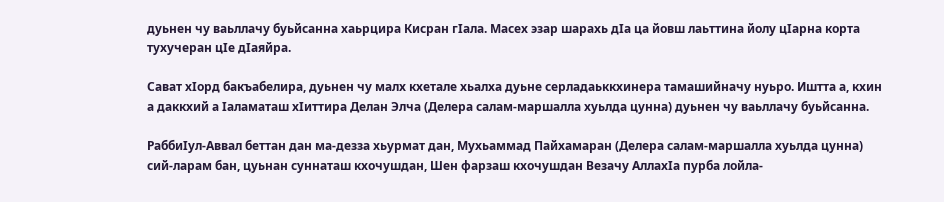дуьнен чу ваьллачу буьйсанна хаьрцира Кисран гIала. Масех эзар шарахь дIа ца йовш лаьттина йолу цIарна корта тухучеран цIе дIаяйра.

Сават хIорд бакъабелира, дуьнен чу малх кхетале хьалха дуьне серладаьккхинера тамашийначу нуьро. Иштта а, кхин а даккхий а Iаламаташ хIиттира Делан Элча (Делера салам-маршалла хуьлда цунна) дуьнен чу ваьллачу буьйсанна.

РаббиIул-Аввал беттан дан ма-дезза хьурмат дан, Мухьаммад Пайхамаран (Делера салам-маршалла хуьлда цунна) сий-ларам бан, цуьнан суннаташ кхочушдан, Шен фарзаш кхочушдан Везачу АллахIа пурба лойла-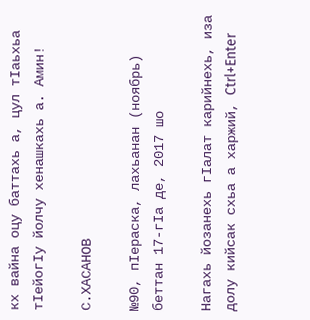кх вайна оцу баттахь а, цул тIаьхьа тIейогIу йолчу хенашкахь а. Амин!

С.ХАСАНОВ

№90, пIераска, лахьанан (ноябрь) беттан 17-гIа де, 2017 шо

Нагахь йозанехь гIалат карийнехь, иза долу кийсак схьа а харжий, Ctrl+Enter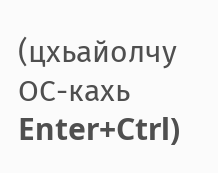(цхьайолчу ОС-кахь Enter+Ctrl)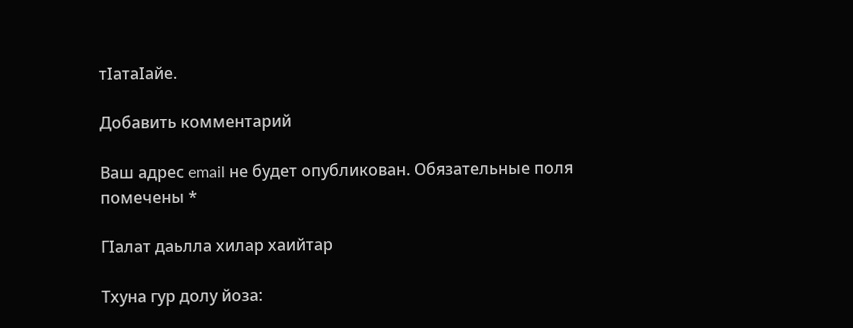тIатаIайе.

Добавить комментарий

Ваш адрес email не будет опубликован. Обязательные поля помечены *

ГIалат даьлла хилар хаийтар

Тхуна гур долу йоза: